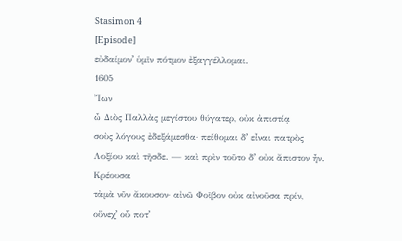Stasimon 4
[Episode]
εὐδαίμονʼ ὑμῖν πότμον ἐξαγγέλλομαι.
1605
Ἴων
ὦ Διὸς Παλλὰς μεγίστου θύγατερ, οὐκ ἀπιστίᾳ
σοὺς λόγους ἐδεξάμεσθα· πείθομαι δʼ εἶναι πατρὸς
Λοξίου καὶ τῆσδε. — καὶ πρὶν τοῦτο δʼ οὐκ ἄπιστον ἦν.
Κρέουσα
τἀμὰ νῦν ἄκουσον· αἰνῶ Φοῖβον οὐκ αἰνοῦσα πρίν,
οὕνεχʼ οὗ ποτʼ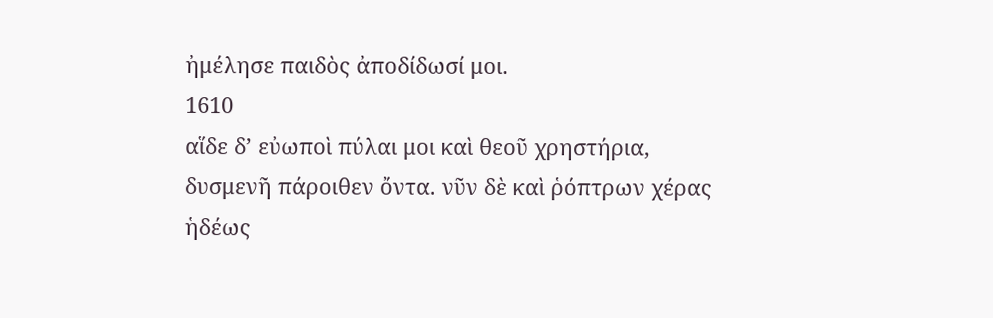ἠμέλησε παιδὸς ἀποδίδωσί μοι.
1610
αἵδε δʼ εὐωποὶ πύλαι μοι καὶ θεοῦ χρηστήρια,
δυσμενῆ πάροιθεν ὄντα. νῦν δὲ καὶ ῥόπτρων χέρας
ἡδέως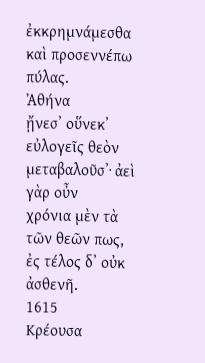ἐκκρημνάμεσθα καὶ προσεννέπω πύλας.
Ἀθήνα
ᾔνεσʼ οὕνεκʼ εὐλογεῖς θεὸν μεταβαλοῦσʼ· ἀεὶ γὰρ οὖν
χρόνια μὲν τὰ τῶν θεῶν πως, ἐς τέλος δʼ οὐκ ἀσθενῆ.
1615
Κρέουσα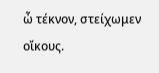ὦ τέκνον, στείχωμεν οἴκους.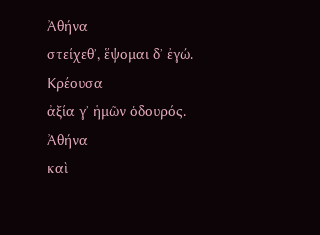Ἀθήνα
στείχεθʼ, ἕψομαι δʼ ἐγώ.
Κρέουσα
ἀξία γʼ ἡμῶν ὁδουρός.
Ἀθήνα
καὶ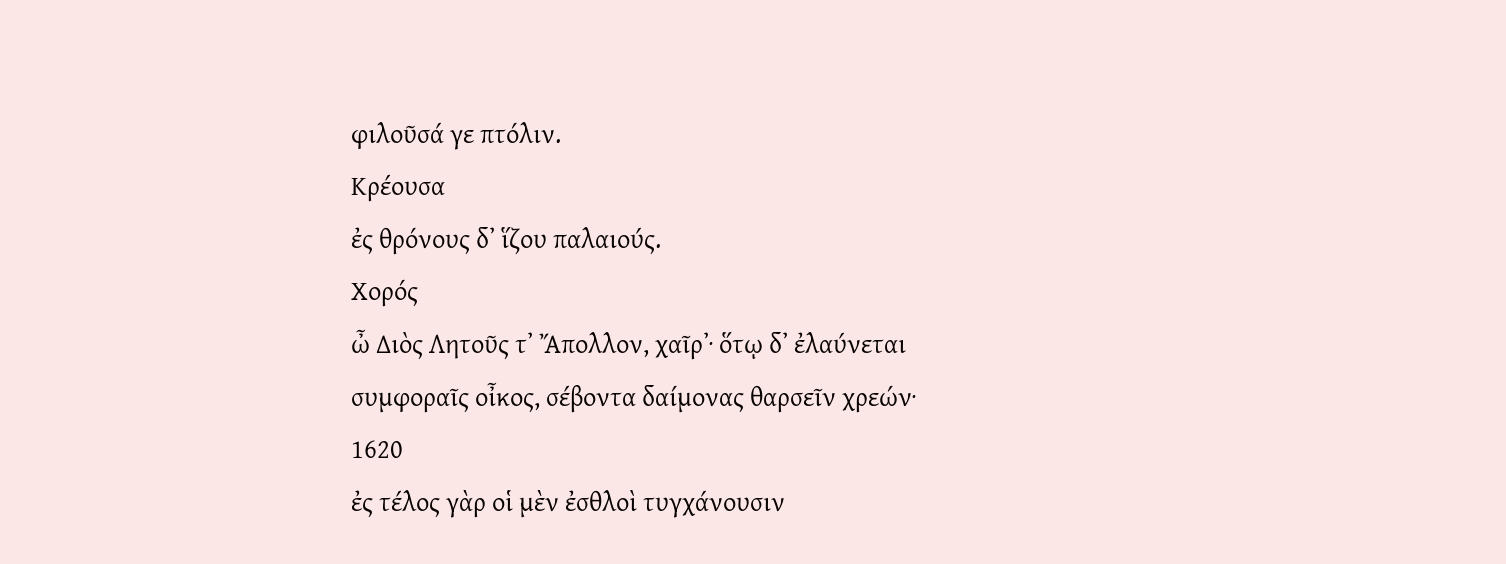φιλοῦσά γε πτόλιν.
Κρέουσα
ἐς θρόνους δʼ ἵζου παλαιούς.
Χορός
ὦ Διὸς Λητοῦς τʼ Ἄπολλον, χαῖρʼ· ὅτῳ δʼ ἐλαύνεται
συμφοραῖς οἶκος, σέβοντα δαίμονας θαρσεῖν χρεών·
1620
ἐς τέλος γὰρ οἱ μὲν ἐσθλοὶ τυγχάνουσιν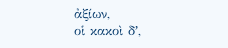ἀξίων,
οἱ κακοὶ δʼ,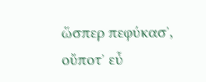ὥσπερ πεφύκασʼ, οὔποτʼ εὖ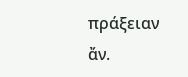πράξειαν ἄν.